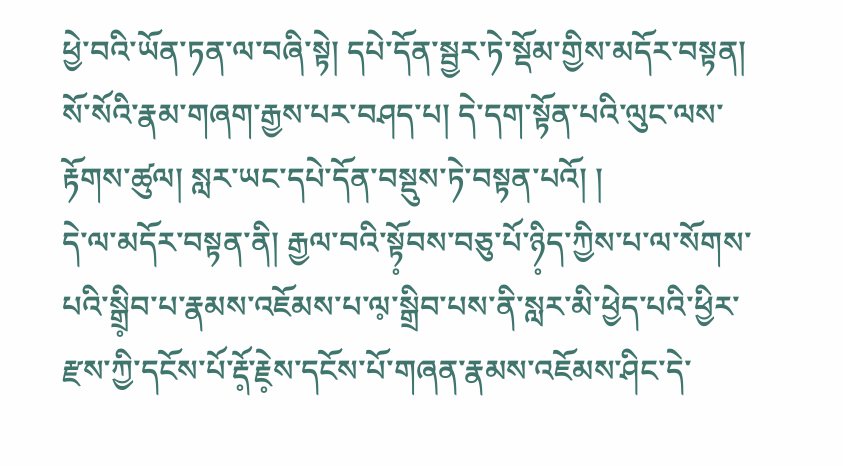ཕྱེ་བའི་ཡོན་ཏན་ལ་བཞི་སྟེ། དཔེ་དོན་སྦྱར་ཏེ་སྡོམ་གྱིས་མདོར་བསྟན། སོ་སོའི་རྣམ་གཞག་རྒྱས་པར་བཤད་པ། དེ་དག་སྟོན་པའི་ལུང་ལས་རྟོགས་ཚུལ། སླར་ཡང་དཔེ་དོན་བསྡུས་ཏེ་བསྟན་པའོ། །
དེ་ལ་མདོར་བསྟན་ནི། རྒྱལ་བའི་སྟོ༷བས་བཅུ་པོ་ཉི༷ད་ཀྱིས་པ་ལ་སོགས་པའི་སྒྲི༷བ་པ་རྣམས་འཇོམས་པ་ལ༷་སྒྲིབ་པས་ནི་སླར་མི་ཕྱེད་པའི་ཕྱིར་རྫས་ཀྱི་དངོས་པོ་རྡོ༷་རྗེ༷ས་དངོས་པོ་གཞན་རྣམས་འཇོམས་ཤིང་དེ་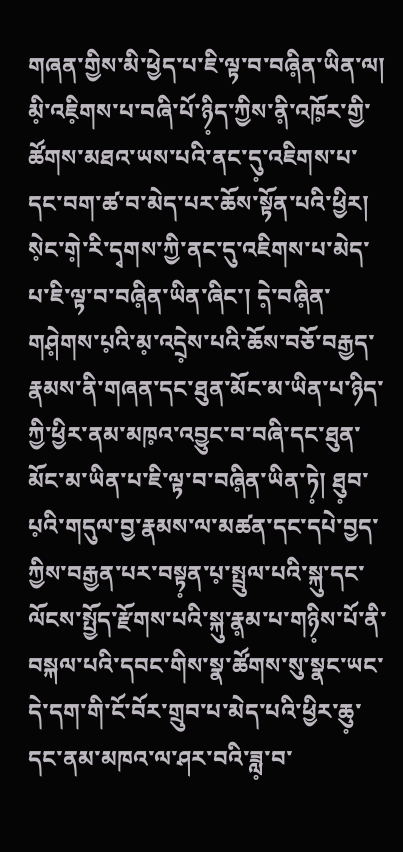གཞན་གྱིས་མི་ཕྱེད་པ་ཇི་ལྟ་བ་བཞི༷ན་ཡིན་ལ། མི༷་འཇི༷གས་པ་བཞི་པོ་ཉི༷ད་ཀྱིས་ནི༷་འཁོ༷ར་གྱི་ཚོགས་མཐའ་ཡས་པའི་ནང་དུ༷་འཇིགས་པ་དང་བག་ཚ་བ་མེད་པར་ཆོས་སྟོན་པའི་ཕྱིར། སེ༷ང་གེ༷་རི་དྭགས་ཀྱི་ནང་དུ་འཇིགས་པ་མེད་པ་ཇི་ལྟ་བ་བཞི༷ན་ཡིན་ཞིང་། དེ༷་བཞི༷ན་གཤེ༷གས་པ༷འི་མ༷་འདྲེ༷ས་པའི་ཆོས་བཅོ་བརྒྱད་རྣམས་ནི་གཞན་དང་ཐུན་མོང་མ་ཡིན་པ་ཉིད་ཀྱི་ཕྱིར་ནམ་མཁ༷འ་འབྱུང་བ་བཞི་དང་ཐུན་མོང་མ་ཡིན་པ་ཇི་ལྟ་བ་བཞི༷ན་ཡིན་ཏེ༷། ཐུ༷བ་པ༷འི་གདུལ་བྱ་རྣམས་ལ་མཚན་དང་དཔེ་བྱད་ཀྱིས་བརྒྱན་པར་བསྟ༷ན་པ༷་སྤྲུལ་པའི་སྐུ་དང་ལོངས་སྤྱོད་རྫོགས་པའི་སྐུ་རྣ༷མ་པ་གཉི༷ས་པོ་ནི་བསྐལ་པའི་དབང་གིས་སྣ་ཚོགས་སུ་སྣང་ཡང་དེ་དག་གི་ངོ་བོར་གྲུབ་པ་མེད་པའི་ཕྱིར་ཆུ༷་དང་ནམ་མཁའ་ལ་ཤར་བའི་ཟླ༷་བ་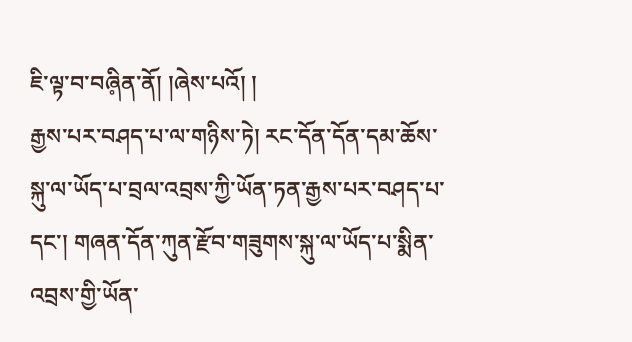ཇི་ལྟ་བ་བཞི༷ན་ནོ། །ཞེས་པའོ། །
རྒྱས་པར་བཤད་པ་ལ་གཉིས་ཏེ། རང་དོན་དོན་དམ་ཆོས་སྐུ་ལ་ཡོད་པ་བྲལ་འབྲས་ཀྱི་ཡོན་ཏན་རྒྱས་པར་བཤད་པ་དང་། གཞན་དོན་ཀུན་རྫོབ་གཟུགས་སྐུ་ལ་ཡོད་པ་སྨིན་འབྲས་གྱི་ཡོན་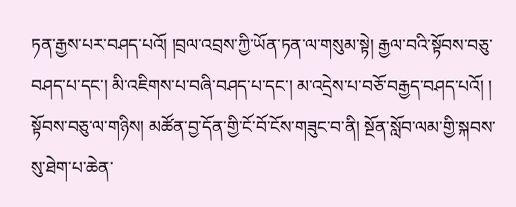ཏན་རྒྱས་པར་བཤད་པའོ། །བྲལ་འབྲས་ཀྱི་ཡོན་ཏན་ལ་གསུམ་སྟེ། རྒྱལ་བའི་སྟོབས་བཅུ་བཤད་པ་དང་། མི་འཇིགས་པ་བཞི་བཤད་པ་དང་། མ་འདྲེས་པ་བཅོ་བརྒྱད་བཤད་པའོ། །
སྟོབས་བཅུ་ལ་གཉིས། མཚོན་བྱ་དོན་གྱི་ངོ་བོ་ངོས་གཟུང་བ་ནི། སྔོན་སློབ་ལམ་གྱི་སྐབས་སུ་ཐེག་པ་ཆེན་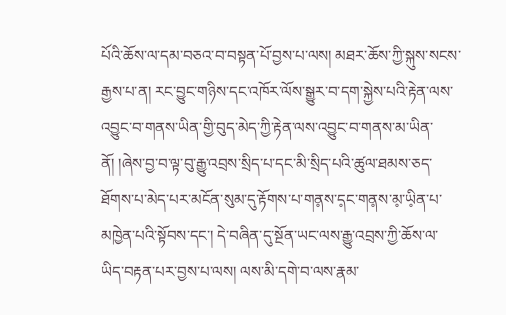པོའི་ཆོས་ལ་དམ་བཅའ་བ་བསྟན་པོ་བྱས་པ་ལས། མཐར་ཆོས་ཀྱི་སྐུས་སངས་རྒྱས་པ་ན། རང་བྱུང་གཉིས་དང་འཁོར་ལོས་སྒྱུར་བ་དག་སྐྱེས་པའི་རྟེན་ལས་འབྱུང་བ་གནས་ཡིན་གྱི་བུད་མེད་ཀྱི་རྟེན་ལས་འབྱུང་བ་གནས་མ་ཡིན་ནོ། །ཞེས་བྱ་བ་ལྟ་བུ་རྒྱུ་འབྲས་སྲིད་པ་དང་མི་སྲིད་པའི་ཚུལ་ཐམས་ཅད་ཐོགས་པ་མེད་པར་མངོན་སུམ་དུ་རྟོགས་པ་གན༷ས་ད༷ང་གན༷ས་མ༷་ཡི༷ན་པ་མཁྱེན་པའི་སྟོབས་དང་། དེ་བཞིན་དུ་སྔོན་ཡང་ལས་རྒྱུ་འབྲས་ཀྱི་ཆོས་ལ་ཡིད་བརྟན་པར་བྱས་པ་ལས། ལས་མི་དགེ་བ་ལས་རྣམ་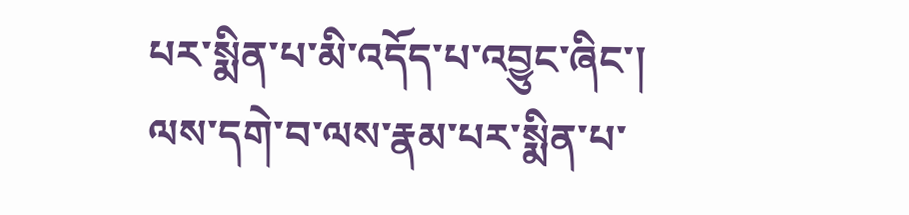པར་སྨིན་པ་མི་འདོད་པ་འབྱུང་ཞིང་། ལས་དགེ་བ་ལས་རྣམ་པར་སྨིན་པ་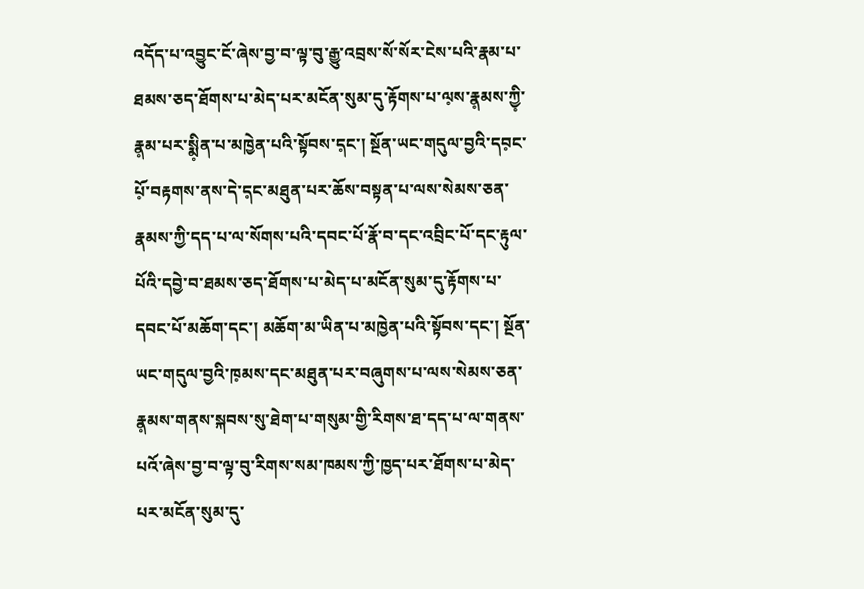འདོད་པ་འབྱུང་ངོ་ཞེས་བྱ་བ་ལྟ་བུ་རྒྱུ་འབྲས་སོ་སོར་ངེས་པའི་རྣམ་པ་ཐམས་ཅད་ཐོགས་པ་མེད་པར་མངོན་སུམ་དུ་རྟོགས་པ་ལ༷ས་རྣ༷མས་ཀྱི༷་རྣ༷མ་པར་སྨི༷ན་པ་མཁྱེན་པའི་སྟོབས་ད༷ང་། སྔོན་ཡང་གདུལ་བྱའི་དབ༷ང་པོ༷་བརྟགས་ནས་དེ་ད༷ང་མཐུན་པར་ཆོས་བསྟན་པ་ལས་སེམས་ཅན་རྣམས་ཀྱི་དད་པ་ལ་སོགས་པའི་དབང་པོ་རྣོ་བ་དང་འབྲིང་པོ་དང་རྟུལ་པོའི་དབྱེ་བ་ཐམས་ཅད་ཐོགས་པ་མེད་པ་མངོན་སུམ་དུ་རྟོགས་པ་དབང་པོ་མཆོག་དང་། མཆོག་མ་ཡིན་པ་མཁྱེན་པའི་སྟོབས་དང་། སྔོན་ཡང་གདུལ་བྱའི་ཁ༷མས་དང་མཐུན་པར་བཞུགས་པ་ལས་སེམས་ཅན་རྣ༷མས་གནས་སྐབས་སུ་ཐེག་པ་གསུམ་གྱི་རིགས་ཐ་དད་པ་ལ་གནས་པའོ་ཞེས་བྱ་བ་ལྟ་བུ་རིགས་སམ་ཁམས་ཀྱི་ཁྱད་པར་ཐོགས་པ་མེད་པར་མངོན་སུམ་དུ་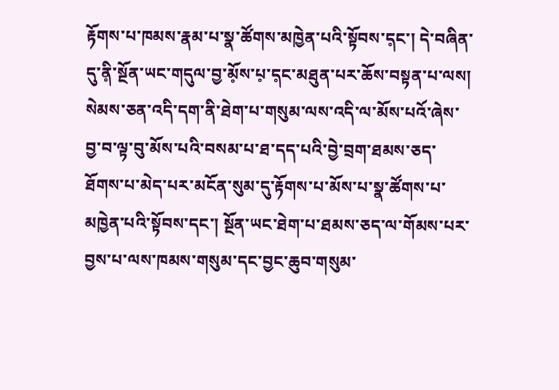རྟོགས་པ་ཁམས་རྣམ་པ་སྣ་ཚོགས་མཁྱེན་པའི་སྟོབས་ད༷ང་། དེ་བཞིན་དུ་ནི༷་སྔོན་ཡང་གདུལ་བྱ་མོ༷ས་པ༷་ད༷ང་མཐུན་པར་ཆོས་བསྟན་པ་ལས། སེམས་ཅན་འདི་དག་ནི་ཐེག་པ་གསུམ་ལས་འདི་ལ་མོས་པའོ་ཞེས་བྱ་བ་ལྟ་བུ་མོས་པའི་བསམ་པ་ཐ་དད་པའི་བྱེ་བྲག་ཐམས་ཅད་ཐོགས་པ་མེད་པར་མངོན་སུམ་དུ་རྟོགས་པ་མོས་པ་སྣ་ཚོགས་པ་མཁྱེན་པའི་སྟོབས་དང་། སྔོན་ཡང་ཐེག་པ་ཐམས་ཅད་ལ་གོམས་པར་བྱས་པ་ལས་ཁམས་གསུམ་དང་བྱང་ཆུབ་གསུམ་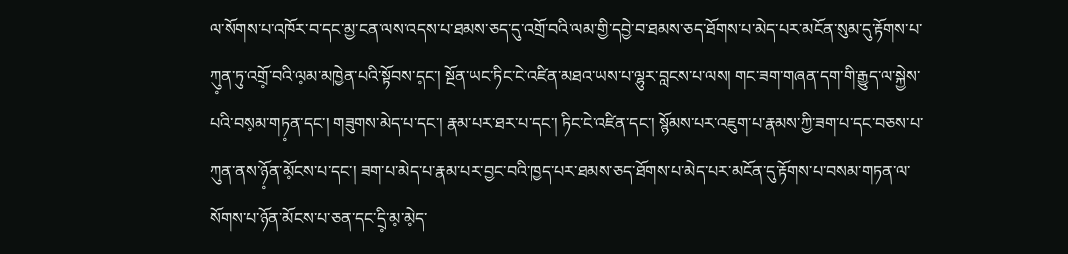ལ་སོགས་པ་འཁོར་བ་དང་མྱ་ངན་ལས་འདས་པ་ཐམས་ཅད་དུ་འགྲོ་བའི་ལམ་གྱི་དབྱེ་བ་ཐམས་ཅད་ཐོགས་པ་མེད་པར་མངོན་སུམ་དུ་རྟོགས་པ་ཀུ༷ན་ཏུ་འགྲོ༷་བའི་ལ༷མ་མཁྱེན་པའི་སྟོབས་ད༷ང་། སྔོན་ཡང་ཏིང་ངེ་འཛིན་མཐའ་ཡས་པ་ལྷུར་བླངས་པ་ལས། གང་ཟག་གཞན་དག་གི་རྒྱུད་ལ་སྐྱེས་པའི་བས༷མ་གཏ༷ན་དང་། གཟུགས་མེད་པ་དང་། རྣམ་པར་ཐར་པ་དང་། ཏིང་ངེ་འཛིན་དང་། སྙོམས་པར་འཇུག་པ་རྣམས་ཀྱི་ཟག་པ་དང་བཅས་པ་ཀུན་ནས་ཉོ༷ན་མོ༷ངས་པ་དང་། ཟག་པ་མེད་པ་རྣམ་པར་བྱང་བའི་ཁྱད་པར་ཐམས་ཅད་ཐོགས་པ་མེད་པར་མངོན་དུ་རྟོགས་པ་བསམ་གཏན་ལ་སོགས་པ་ཉོན་མོངས་པ་ཅན་དང་དྲི༷་མ༷་མེ༷ད་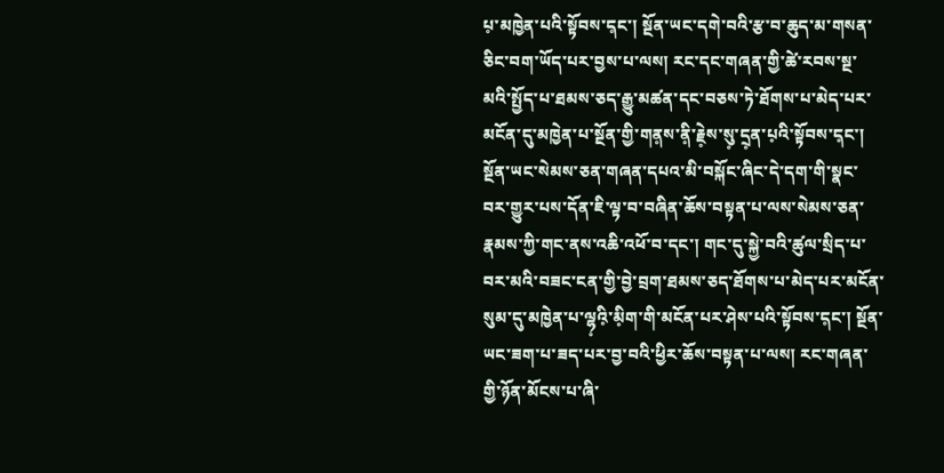པ༷་མཁྱེན་པའི་སྟོབས་ད༷ང་། སྔོན་ཡང་དགེ་བའི་རྩ་བ་ཆུད་མ་གསན་ཅིང་བག་ཡོད་པར་བྱས་པ་ལས། རང་དང་གཞན་གྱི་ཚེ་རབས་སྔ་མའི་སྤྱོད་པ་ཐམས་ཅད་རྒྱུ་མཚན་དང་བཅས་ཏེ་ཐོགས་པ་མེད་པར་མངོན་དུ་མཁྱེན་པ་སྔོན་གྱི་གན༷ས་ནི༷་རྗེ༷ས་སུ༷་དྲ༷ན་པ༷འི་སྟོབས་ད༷ང་། སྔོན་ཡང་སེམས་ཅན་གཞན་དཔའ་མི་བསྐོང་ཞིང་དེ་དག་གི་སྣང་བར་གྱུར་པས་དོན་ཇི་ལྟ་བ་བཞིན་ཆོས་བསྟན་པ་ལས་སེམས་ཅན་རྣམས་ཀྱི་གང་ནས་འཆི་འཕོ་བ་དང་། གང་དུ་སྐྱེ་བའི་ཚུལ་སྲིད་པ་བར་མའི་བཟང་ངན་གྱི་བྱེ་བྲག་ཐམས་ཅད་ཐོགས་པ་མེད་པར་མངོན་སུམ་དུ་མཁྱེན་པ་ལྷ༷འི༷་མི༷ག་གི་མངོན་པར་ཤེས་པའི་སྟོབས་ད༷ང་། སྔོན་ཡང་ཟག་པ་ཟད་པར་བྱ་བའི་ཕྱིར་ཆོས་བསྟན་པ་ལས། རང་གཞན་གྱི་ཉོན་མོངས་པ་ཞི་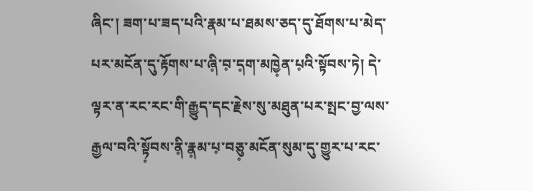ཞིང་། ཟག་པ་ཟད་པའི་རྣམ་པ་ཐམས་ཅད་དུ་ཐོགས་པ་མེད་པར་མངོན་དུ་རྟོགས་པ་ཞི༷་བ༷་ད༷ག་མཁྱེ༷ན་པ༷འི་སྟོབས་ཏེ། དེ་ལྟར་ན་རང་རང་གི་རྒྱུད་དང་རྗེས་སུ་མཐུན་པར་སྤང་བྱ་ལས་རྒྱལ་བའི་སྟོ༷བས་ནི༷་རྣ༷མ་པ༷་བཅུ༷་མངོན་སུམ་དུ་གྱུར་པ་རང་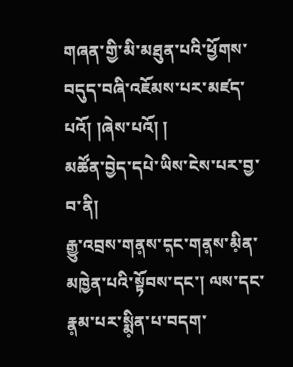གཞན་གྱི་མི་མཐུན་པའི་ཕྱོགས་བདུད་བཞི་འཇོམས་པར་མཛད་པའོ། །ཞེས་པའོ། །
མཚོན་བྱེད་དཔེ་ཡིས་ངེས་པར་བྱ་བ་ནི།
རྒྱུ་འབྲས་གན༷ས་ད༷ང་གན༷ས་མི༷ན་མཁྱེན་པའི་སྟོབས་དང་། ལས་དང་རྣ༷མ་པར་སྨི༷ན་པ་བདག་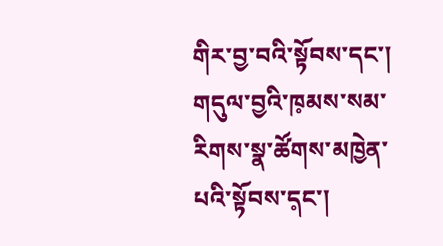གིར་བྱ་བའི་སྟོབས་དང་། གདུལ་བྱའི་ཁ༷མས་སམ་རིགས་སྣ་ཚོགས་མཁྱེན་པའི་སྟོབས་ད༷ང་།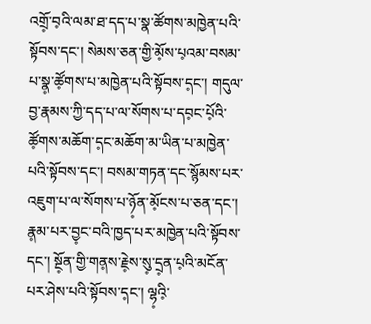འགྲོ༷་བ༷འི་ལམ་ཐ་དད་པ་སྣ་ཚོགས་མཁྱེན་པའི་སྟོབས་དང་། སེམས་ཅན་གྱི་མོ༷ས་པ༷འམ་བསམ་པ་སྣ༷་ཚོ༷གས་པ་མཁྱེན་པའི་སྟོབས་ད༷ང་། གདུལ་བྱ་རྣམས་ཀྱི་དད་པ་ལ་སོགས་པ་དབ༷ང་པོ༷འི་ཚོ༷གས་མཆོག་ད༷ང་མཆོག་མ་ཡིན་པ་མཁྱེན་པའི་སྟོབས་དང་། བསམ་གཏན་དང་སྙོམས་པར་འཇུག་པ་ལ་སོགས་པ་ཉོ༷ན་མོ༷ངས་པ་ཅན་དང་། རྣ༷མ་པར་བྱ༷ང་བའི་ཁྱད་པར་མཁྱེན་པའི་སྟོབས་དང་། སྔོ༷ན་གྱི་གན༷ས་རྗེ༷ས་སུ༷་དྲ༷ན་པ༷འི་མངོན་པར་ཤེས་པའི་སྟོབས་ད༷ང་། ལྷ༷འི༷་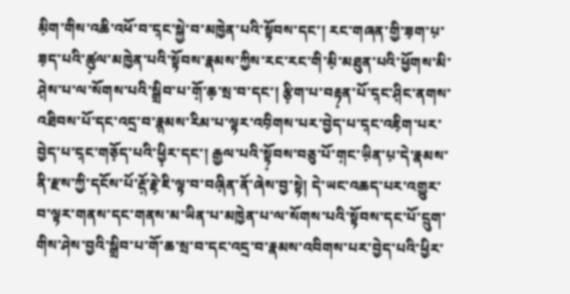མི༷ག་གིས་འཆི་འཕོ་བ་ད༷ང་སྐྱེ་བ་མཁྱེན་པའི་སྟོབས་དང་། རང་གཞན་གྱི་ཟ༷ག་པ༷་ཟ༷ད་པའི་ཚུ༷ལ་མཁྱེན་པའི་སྟོབས་རྣམས་ཀྱིས་རང་རང་གི་མི༷་མཐུན་པའི་ཕྱོགས་མི་ཤེ༷ས་པ་ལ་སོགས་པའི་སྒྲིབ་པ་གོ༷་ཆ༷་སྲ་བ་དང་། རྩི༷ག་པ་བརྟ༷ན་པོ་ད༷ང་ཤི༷ང་ནགས་འཐིབས་པོ་དང་འདྲ་བ་རྣ༷མས་རིམ་པ་ལྟར་འབི༷གས་པར་བྱེད་པ་ད༷ང་འཇི༷ག་པར་བྱེད་པ་ད༷ང་གཅོ༷ད་པའི་ཕྱི༷ར་དང་། རྒྱལ་པའི་སྟོ༷བས་བཅུ་པོ་ག༷ང་ཡི༷ན་པ༷་དེ་རྣམས་ནི་རྫས་ཀྱི་དངོས་པོ་རྡོ༷་རྗེ༷་ཇི་ལྟ་བ་བཞི༷ན་ནོ་ཞེས་བྱ་སྟེ། དེ་ཡང་འཆད་པར་འགྱུར་བ་ལྟར་གནས་དང་གནས་མ་ཡིན་པ་མཁྱེན་པ་ལ་སོགས་པའི་སྟོབས་དང་པོ་དྲུག་གིས་ཤེས་བྱའི་སྒྲིབ་པ་གོ་ཆ་སྲ་བ་དང་འདྲ་བ་རྣམས་འབིགས་པར་བྱེད་པའི་ཕྱིར་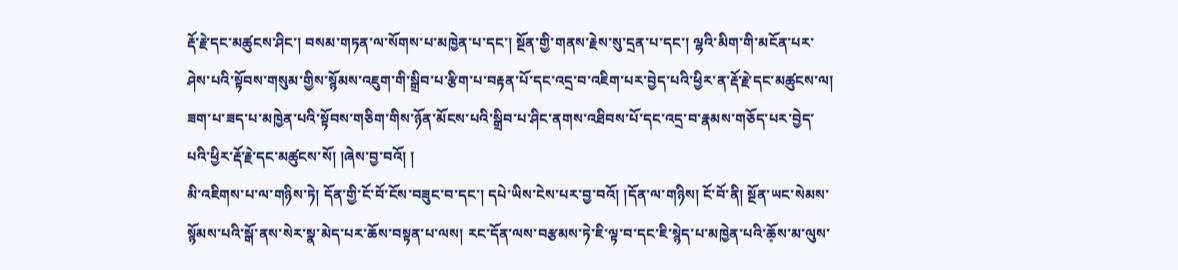རྡོ་རྗེ་དང་མཚུངས་ཤིང་། བསམ་གཏན་ལ་སོགས་པ་མཁྱེན་པ་དང་། སྔོན་གྱི་གནས་རྗེས་སུ་དྲན་པ་དང་། ལྷའི་མིག་གི་མངོན་པར་ཤེས་པའི་སྟོབས་གསུམ་གྱིས་སྙོམས་འཇུག་གི་སྒྲིབ་པ་རྩིག་པ་བརྟན་པོ་དང་འདྲ་བ་འཇིག་པར་བྱེད་པའི་ཕྱིར་ན་རྡོ་རྗེ་དང་མཚུངས་ལ། ཟག་པ་ཟད་པ་མཁྱེན་པའི་སྟོབས་གཅིག་གིས་ཉོན་མོངས་པའི་སྒྲིབ་པ་ཤིང་ནགས་འཐིབས་པོ་དང་འདྲ་བ་རྣམས་གཅོད་པར་བྱེད་པའི་ཕྱིར་རྡོ་རྗེ་དང་མཚུངས་སོ། །ཞེས་བྱ་བའོ། །
མི་འཇིགས་པ་ལ་གཉིས་ཏེ། དོན་གྱི་ངོ་བོ་ངོས་བཟུང་བ་དང་། དཔེ་ཡིས་ངེས་པར་བྱ་བའོ། །དོན་ལ་གཉིས། ངོ་བོ་ནི། སྔོན་ཡང་སེམས་སྙོམས་པའི་སྒོ་ནས་སེར་སྣ་མེད་པར་ཆོས་བསྟན་པ་ལས། རང་དོན་ལས་བརྩམས་ཏེ་ཇི་ལྟ་བ་དང་ཇི་སྙེད་པ་མཁྱེན་པའི་ཆོ༷ས་མ་ལུས་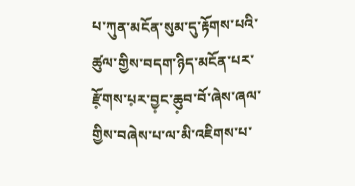པ་ཀུན་མངོན་སུམ་དུ་རྟོགས་པའི་ཚུལ་གྱིས་བདག་ཉིད་མངོན་པར་རྫོ༷གས་པ༷ར་བྱ༷ང་ཆུ༷བ་བོ་ཞེས་ཞལ་གྱིས་བཞེས་པ་ལ་མི་འཇིགས་པ་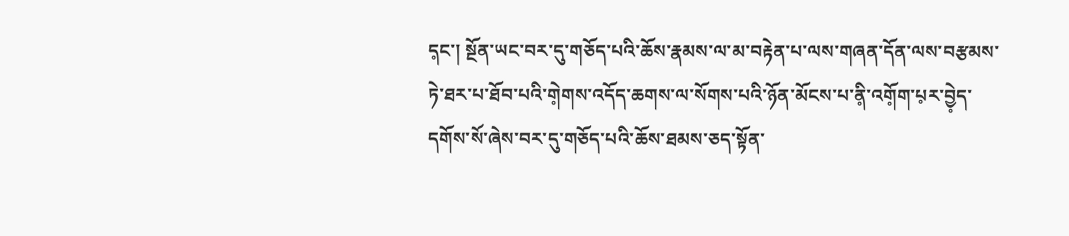ད༷ང་། སྔོན་ཡང་བར་དུ་གཅོད་པའི་ཆོས་རྣམས་ལ་མ་བརྟེན་པ་ལས་གཞན་དོན་ལས་བརྩམས་ཏེ་ཐར་པ་ཐོབ་པའི་གེ༷གས་འདོད་ཆགས་ལ་སོགས་པའི་ཉོན་མོངས་པ་ནི༷་འགོ༷ག་པ༷ར་བྱེ༷ད་དགོས་སོ་ཞེས་བར་དུ་གཅོད་པའི་ཆོས་ཐམས་ཅད་སྟོན་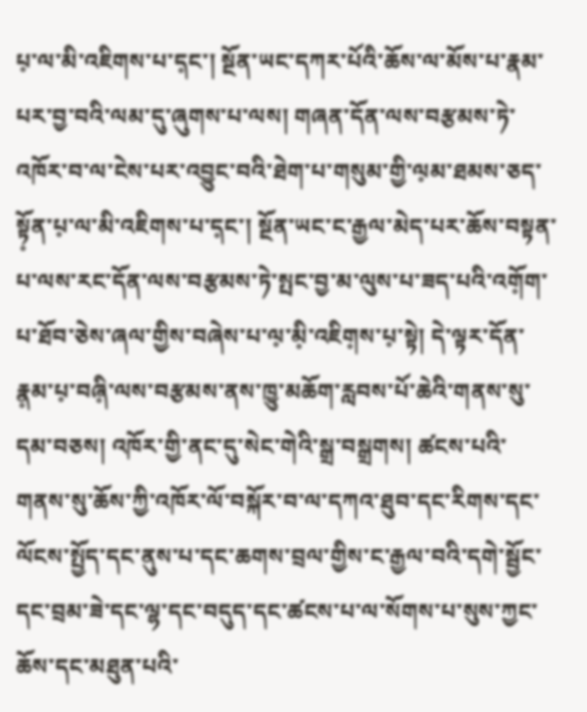པ༷་ལ་མི་འཇིགས་པ་ད༷ང་། སྔོན་ཡང་དཀར་པོའི་ཆོས་ལ་མོས་པ་རྣམ་པར་བྱ་བའི་ལམ་དུ་ཞུགས་པ་ལས། གཞན་དོན་ལས་བརྩམས་ཏེ་འཁོར་བ་ལ་ངེས་པར་འབྱུང་བའི་ཐེག་པ་གསུམ་གྱི་ལ༷མ་ཐམས་ཅད་སྟོ༷ན་པ༷་ལ་མི་འཇིགས་པ་ད༷ང་། སྔོན་ཡང་ང་རྒྱལ་མེད་པར་ཆོས་བསྟན་པ་ལས་རང་དོན་ལས་བརྩམས་ཏེ་སྤང་བྱ་མ་ལུས་པ་ཟད་པའི་འགོ༷ག་པ་ཐོབ་ཅེས་ཞལ་གྱིས་བཞེས་པ་ལ༷་མི༷་འཇིག༷ས་པ༷་སྟེ། དེ་ལྟར་དོན་རྣ༷མ་པ༷་བཞི༷་ལས་བརྩམས་ནས་ཁྱུ་མཆོག་རླབས་པོ་ཆེའི་གནས་སུ་དམ་བཅས། འཁོར་གྱི་ནང་དུ་སེང་གེའི་སྒྲ་བསྒྲགས། ཚངས་པའི་གནས་སུ་ཆོས་ཀྱི་འཁོར་ལོ་བསྐོར་བ་ལ་དཀའ་ཐུབ་དང་རིགས་དང་ལོངས་སྤྱོད་དང་ནུས་པ་དང་ཆགས་བྲལ་གྱིས་ང་རྒྱལ་བའི་དགེ་སྦྱོང་དང་བྲམ་ཟེ་དང་ལྷ་དང་བདུད་དང་ཚངས་པ་ལ་སོགས་པ་སུས་ཀྱང་ཆོས་དང་མཐུན་པའི་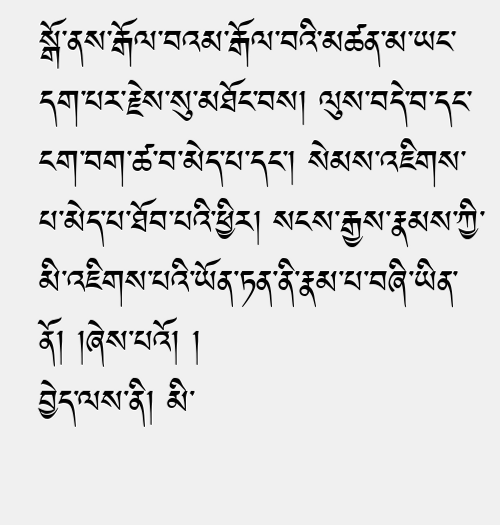སྒོ་ནས་རྒོལ་བའམ་རྒོལ་བའི་མཚན་མ་ཡང་དག་པར་རྗེས་སུ་མཐོང་བས། ལུས་བདེ་བ་དང་ངག་བག་ཚ་བ་མེད་པ་དང་། སེམས་འཇིགས་པ་མེད་པ་ཐོབ་པའི་ཕྱིར། སངས་རྒྱས་རྣམས་ཀྱི་མི་འཇིགས་པའི་ཡོན་ཏན་ནི་རྣམ་པ་བཞི་ཡིན་ནོ། །ཞེས་པའོ། །
བྱེད་ལས་ནི། མི་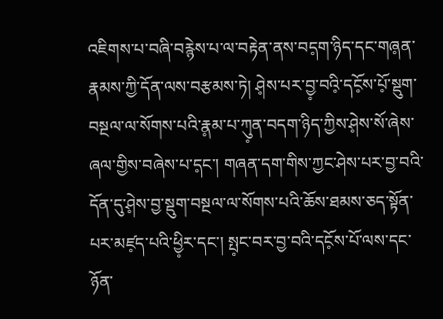འཇིགས་པ་བཞི་བརྙེས་པ་ལ་བརྟེན་ནས་བད༷ག་ཉིད་དང་གཞ༷ན་རྣམས་ཀྱི་དོན་ལས་བརྩམས་ཏེ། ཤེ༷ས་པར་བྱ༷་བའི༷་དངོ༷ས་པོ༷་སྡུག་བསྔལ་ལ་སོགས་པའི་རྣ༷མ་པ་ཀུ༷ན་བདག་ཉིད་ཀྱིས་ཤེ༷ས་སོ་ཞེས་ཞལ་གྱིས་བཞེས་པ་ད༷ང་། གཞན་དག་གིས་ཀྱང་ཤེས་པར་བྱ་བའི་དོན་དུ་ཤེ༷ས་བྱ་སྡུག་བསྔལ་ལ་སོགས་པའི་ཆོས་ཐམས་ཅད་སྟོན་པར་མཛ༷ད་པའི་ཕྱི༷ར་དང་། སྤ༷ང་བར་བྱ་བའི་དངོ༷ས་པོ་ལས་དང་ཉོན་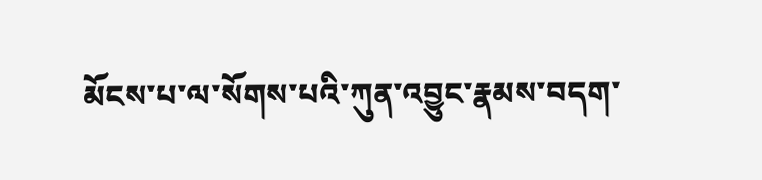མོངས་པ་ལ་སོགས་པའི་ཀུན་འབྱུང་རྣམས་བདག་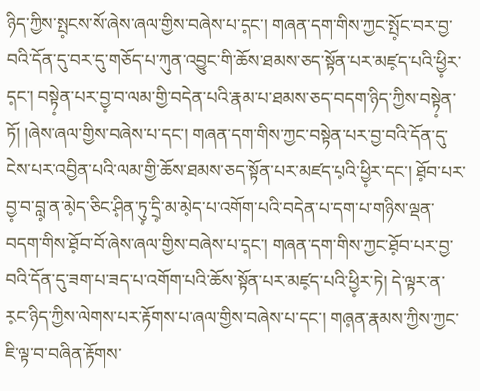ཉིད་ཀྱིས་སྤ༷ངས་སོ་ཞེས་ཞལ་གྱིས་བཞེས་པ་ད༷ང་། གཞན་དག་གིས་ཀྱང་སྤོ༷ང་བར་བྱ་བའི་དོན་དུ་བར་དུ་གཅོད་པ་ཀུན་འབྱུང་གི་ཆོས་ཐམས་ཅད་སྟོན་པར་མཛ༷ད་པའི་ཕྱི༷ར་ད༷ང་། བསྟེ༷ན་པར་བྱ༷་བ་ལམ་གྱི་བདེན་པའི་རྣམ་པ་ཐམས་ཅད་བདག་ཉིད་ཀྱིས་བསྟེ༷ན་ཏོ། །ཞེས་ཞལ་གྱིས་བཞེས་པ་དང་། གཞན་དག་གིས་ཀྱང་བསྟེན་པར་བྱ་བའི་དོན་དུ་ངེས་པར་འབྱིན་པའི་ལམ་གྱི་ཆོས་ཐམས་ཅད་སྟོན་པར་མཛད་པ༷འི་ཕྱི༷ར་དང་། ཐོ༷བ་པར་བྱ༷་བ་བླ༷་ན་མེ༷ད་ཅིང་ཤི༷ན་ཏུ༷་དྲི༷་མ་མེ༷ད་པ་འགོག་པའི་བདེན་པ་དག་པ་གཉིས་ལྡན་བདག་གིས་ཐོ༷བ་བོ་ཞེས་ཞལ་གྱིས་བཞེས་པ་ད༷ང་། གཞན་དག་གིས་ཀྱང་ཐོ༷བ་པར་བྱ་བའི་དོན་དུ་ཟག་པ་ཟད་པ་འགོག་པའི་ཆོས་སྟོན་པར་མཛ༷ད་པའི་ཕྱི༷ར་ཏེ། དེ་ལྟར་ན་ར༷ང་ཉིད་ཀྱིས་ལེགས་པར་རྟོགས་པ་ཞལ་གྱིས་བཞེས་པ་དང་། གཞ༷ན་རྣམས་ཀྱིས་ཀྱང་ཇི་ལྟ་བ་བཞིན་རྟོགས་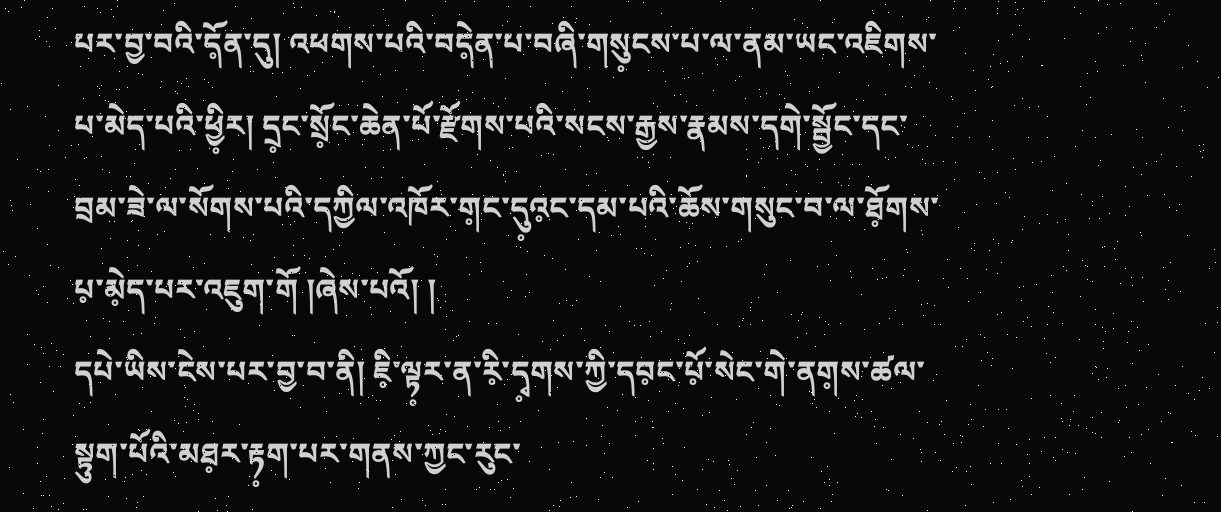པར་བྱ་བའི་དོ༷ན་དུ། འཕགས་པའི་བདེ༷ན་པ་བཞི་གསུ༷ངས་པ་ལ་ནམ་ཡང་འཇིགས་པ་མེད་པའི་ཕྱི༷ར། དྲ༷ང་སྲོ༷ང་ཆེན་པོ་རྫོགས་པའི་སངས་རྒྱས་རྣམས་དགེ་སྦྱོང་དང་བྲམ་ཟེ་ལ་སོགས་པའི་དཀྱིལ་འཁོར་ག༷ང་དུ༷འ༷ང་དམ་པའི་ཆོས་གསུང་བ་ལ་ཐོ༷གས་པ༷་མེ༷ད་པར་འཇུག་གོ །ཞེས་པའོ། །
དཔེ་ཡིས་ངེས་པར་བྱ་བ་ནི། ཇི༷་ལྟ༷ར་ན་རི༷་དྭ༷གས་ཀྱི་དབ༷ང་པོ༷་སེང་གེ་ནག༷ས་ཚལ་སྟུག་པོའི་མཐ༷ར་རྟ༷ག་པར་གནས་ཀྱང་རུང་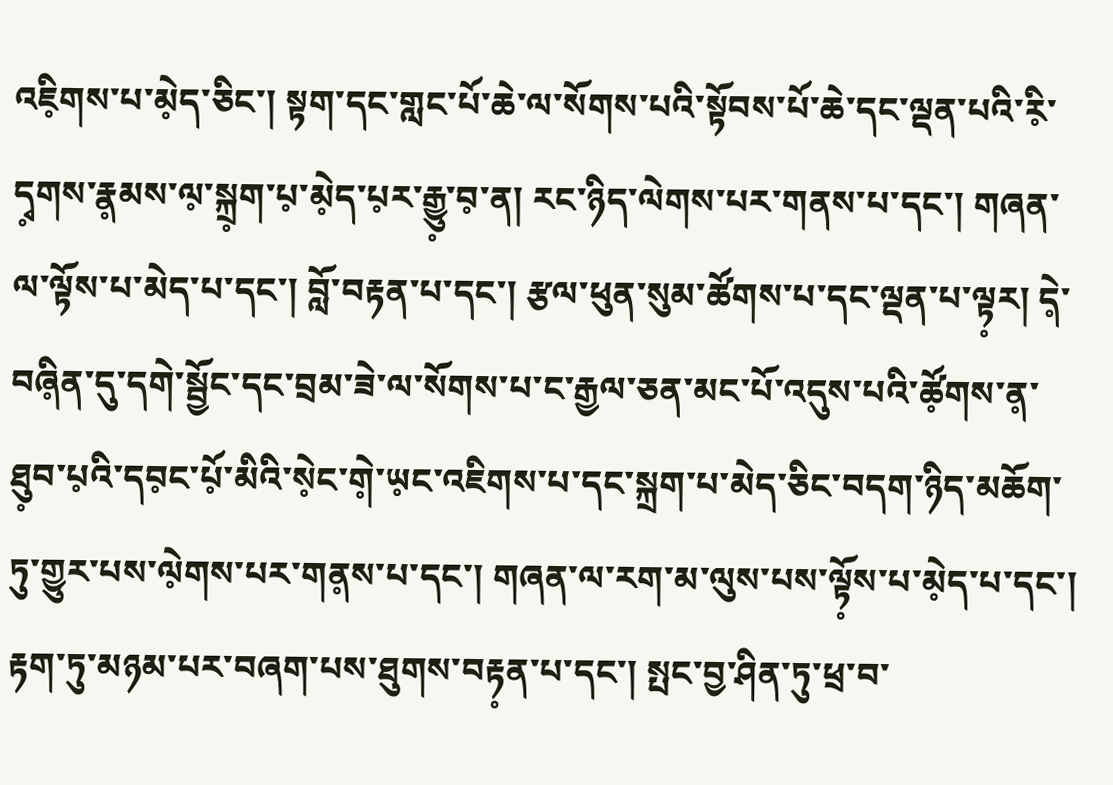འཇི༷གས་པ་མེ༷ད་ཅིང་། སྟག་དང་གླང་པོ་ཆེ་ལ་སོགས་པའི་སྟོབས་པོ་ཆེ་དང་ལྡན་པའི་རི༷་དྭ༷གས་རྣ༷མས་ལ༷་སྐྲ༷ག་པ༷་མེ༷ད་པ༷ར་རྒྱུ༷་བ༷་ན། རང་ཉིད་ལེགས་པར་གནས་པ་དང་། གཞན་ལ་ལྟོས་པ་མེད་པ་དང་། བློ་བརྟན་པ་དང་། རྩལ་ཕུན་སུམ་ཚོགས་པ་དང་ལྡན་པ་ལྟ༷ར། དེ༷་བཞི༷ན་དུ་དགེ་སྦྱོང་དང་བྲམ་ཟེ་ལ་སོགས་པ་ང་རྒྱལ་ཅན་མང་པོ་འདུས་པའི་ཚོ༷གས་ན༷་ཐུ༷བ་པ༷འི་དབ༷ང་པོ༷་མིའི་སེ༷ང་གེ༷་ཡ༷ང་འཇིགས་པ་དང་སྐྲག་པ་མེད་ཅིང་བདག་ཉིད་མཆོག་ཏུ་གྱུར་པས་ལེ༷གས་པར་གན༷ས་པ་དང་། གཞན་ལ་རག་མ་ལུས་པས་ལྟོ༷ས་པ་མེ༷ད་པ་དང་། རྟག་ཏུ་མཉམ་པར་བཞག་པས་ཐུགས་བརྟ༷ན་པ་དང་། སྤང་བྱ་ཤིན་ཏུ་ཕྲ་བ་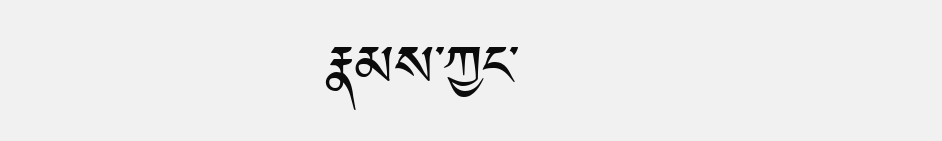རྣམས་ཀྱང་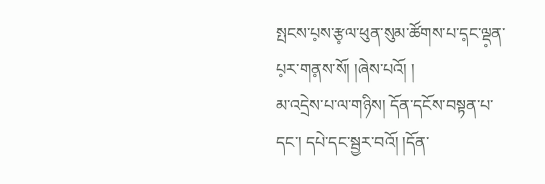སྤངས་པ༷ས་རྩ༷ལ་ཕུན་སུམ་ཚོགས་པ་ད༷ང་ལྡ༷ན་པ༷ར་གན༷ས་སོ། །ཞེས་པའོ། །
མ་འདྲེས་པ་ལ་གཉིས། དོན་དངོས་བསྟན་པ་དང་། དཔེ་དང་སྦྱར་བའོ། །དོན་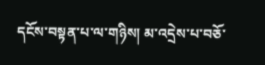དངོས་བསྟན་པ་ལ་གཉིས། མ་འདྲེས་པ་བཅོ་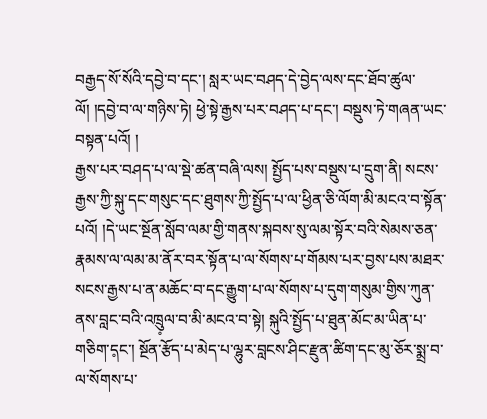བརྒྱད་སོ་སོའི་དབྱེ་བ་དང་། སླར་ཡང་བཤད་དེ་བྱེད་ལས་དང་ཐོབ་ཚུལ་ལོ། །དབྱེ་བ་ལ་གཉིས་ཏེ། ཕྱེ་སྟེ་རྒྱས་པར་བཤད་པ་དང་། བསྡུས་ཏེ་གཞན་ཡང་བསྟན་པའོ། །
རྒྱས་པར་བཤད་པ་ལ་སྡེ་ཚན་བཞི་ལས། སྤྱོད་པས་བསྡུས་པ་དྲུག་ནི། སངས་རྒྱས་ཀྱི་སྐུ་དང་གསུང་དང་ཐུགས་ཀྱི་སྤྱོད་པ་ལ་ཕྱིན་ཅི་ལོག་མི་མངའ་བ་སྟོན་པའོ། །དེ་ཡང་སྔོན་སློབ་ལམ་གྱི་གནས་སྐབས་སུ་ལམ་སྟོར་བའི་སེམས་ཅན་རྣམས་ལ་ལམ་མ་ནོར་བར་སྟོན་པ་ལ་སོགས་པ་གོམས་པར་བྱས་པས་མཐར་སངས་རྒྱས་པ་ན་མཆོང་བ་དང་རྒྱུག་པ་ལ་སོགས་པ་དུག་གསུམ་གྱིས་ཀུན་ནས་བླང་བའི་འཁྲུ༷ལ་བ་མི་མངའ་བ་སྟེ། སྐུའི་སྤྱོད་པ་ཐུན་མོང་མ་ཡིན་པ་གཅིག་ད༷ང་། སྔོན་རྩོད་པ་མེད་པ་ལྷུར་བླངས་ཤིང་རྫུན་ཚིག་དང་མུ་ཅོར་སྨྲ་བ་ལ་སོགས་པ་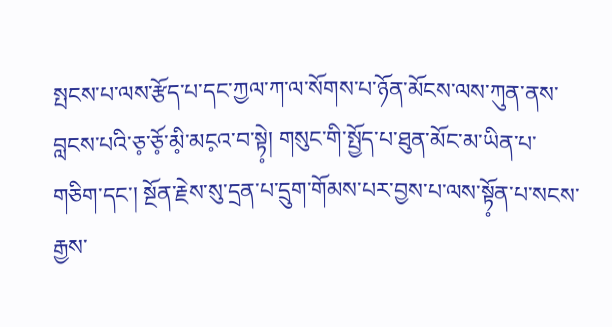སྤངས་པ་ལས་རྩོད་པ་དང་ཀྱལ་ཀ་ལ་སོགས་པ་ཉོན་མོངས་ལས་ཀུན་ནས་བླངས་པའི་ཅ༷་ཅོ༷་མི༷་མང༷འ་བ་སྟེ༷། གསུང་གི་སྤྱོད་པ་ཐུན་མོང་མ་ཡིན་པ་གཅིག་དང་། སྔོན་རྗེས་སུ་དྲན་པ་དྲུག་གོམས་པར་བྱས་པ་ལས་སྟོ༷ན་པ་སངས་རྒྱས་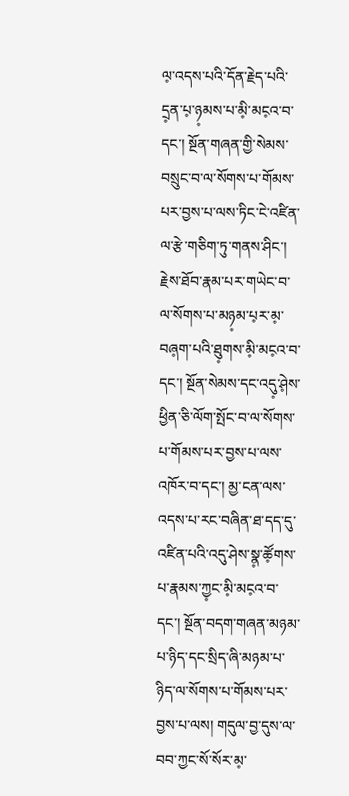ལ༷་འདས་པའི་དོན་རྗེད་པའི་དྲ༷ན་པ༷་ཉ༷མས་པ་མི༷་མང༷འ་བ་དང་། སྔོན་གཞན་གྱི་སེམས་བསྲུང་བ་ལ་སོགས་པ་གོམས་པར་བྱས་པ་ལས་ཏིང་ངེ་འཛིན་ལ་རྩེ་གཅིག་ཏུ་གནས་ཤིང་། རྗེས་ཐོབ་རྣམ་པར་གཡེང་བ་ལ་སོགས་པ་མཉ༷མ་པ༷ར་མ༷་བཞ༷ག་པའི་ཐུ༷གས་མི༷་མང༷འ་བ་དང་། སྔོན་སེམས་དང་འདུ༷་ཤེ༷ས་ཕྱིན་ཅི་ལོག་སྤོང་བ་ལ་སོགས་པ་གོམས་པར་བྱས་པ་ལས་འཁོར་བ་དང་། མྱ་ངན་ལས་འདས་པ་རང་བཞིན་ཐ་དད་དུ་འཛིན་པའི་འདུ་ཤེས་སྣ༷་ཚོ༷གས་པ་རྣམས་ཀྱ༷ང་མི༷་མང༷འ་བ་དང་། སྔོན་བདག་གཞན་མཉམ་པ་ཉིད་དང་སྲིད་ཞི་མཉམ་པ་ཉིད་ལ་སོགས་པ་གོམས་པར་བྱས་པ་ལས། གདུལ་བྱ་དུས་ལ་བབ་ཀྱང་སོ་སོར་མ༷་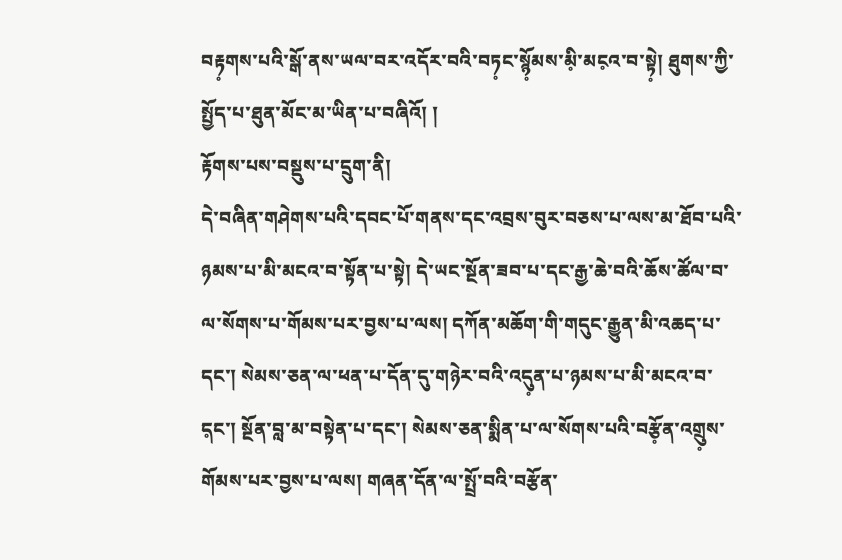བརྟ༷གས་པའི་སྒོ་ནས་ཡལ་བར་འདོར་བའི་བཏ༷ང་སྙོ༷མས་མི༷་མང༷འ་བ་སྟེ༷། ཐུགས་ཀྱི་སྤྱོད་པ་ཐུན་མོང་མ་ཡིན་པ་བཞིའོ། །
རྟོགས་པས་བསྡུས་པ་དྲུག་ནི།
དེ་བཞིན་གཤེགས་པའི་དབང་པོ་གནས་དང་འབྲས་བུར་བཅས་པ་ལས་མ་ཐོབ་པའི་ཉམས་པ་མི་མངའ་བ་སྟོན་པ་སྟེ། དེ་ཡང་སྔོན་ཟབ་པ་དང་རྒྱ་ཆེ་བའི་ཆོས་ཚོལ་བ་ལ་སོགས་པ་གོམས་པར་བྱས་པ་ལས། དཀོན་མཆོག་གི་གདུང་རྒྱུན་མི་འཆད་པ་དང་། སེམས་ཅན་ལ་ཕན་པ་དོན་དུ་གཉེར་བའི་འདུ༷ན་པ་ཉམས་པ་མི་མངའ་བ་ད༷ང་། སྔོན་བླ་མ་བསྟེན་པ་དང་། སེམས་ཅན་སྨིན་པ་ལ་སོགས་པའི་བརྩོ༷ན་འགྲུ༷ས་གོམས་པར་བྱས་པ་ལས། གཞན་དོན་ལ་སྤྲོ་བའི་བརྩོན་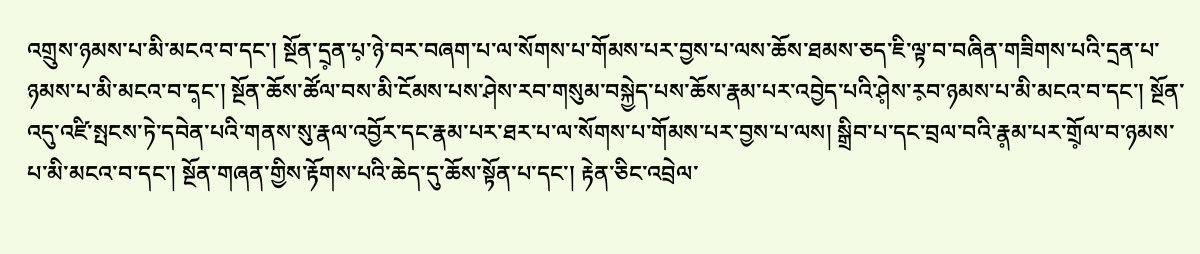འགྲུས་ཉམས་པ་མི་མངའ་བ་དང་། སྔོན་དྲ༷ན་པ༷་ཉེ་བར་བཞག་པ་ལ་སོགས་པ་གོམས་པར་བྱས་པ་ལས་ཆོས་ཐམས་ཅད་ཇི་ལྟ་བ་བཞིན་གཟིགས་པའི་དྲན་པ་ཉམས་པ་མི་མངའ་བ་ད༷ང་། སྔོན་ཆོས་ཚོལ་བས་མི་ངོམས་པས་ཤེས་རབ་གསུམ་བསྐྱེད་པས་ཆོས་རྣམ་པར་འབྱེད་པའི་ཤེ༷ས་ར༷བ་ཉམས་པ་མི་མངའ་བ་དང་། སྔོན་འདུ་འཛི་སྤངས་ཏེ་དབེན་པའི་གནས་སུ་རྣལ་འབྱོར་དང་རྣམ་པར་ཐར་པ་ལ་སོགས་པ་གོམས་པར་བྱས་པ་ལས། སྒྲིབ་པ་དང་བྲལ་བའི་རྣ༷མ་པར་གྲོ༷ལ་བ་ཉམས་པ་མི་མངའ་བ་དང་། སྔོན་གཞན་གྱིས་རྟོགས་པའི་ཆེད་དུ་ཆོས་སྟོན་པ་དང་། རྟེན་ཅིང་འབྲེལ་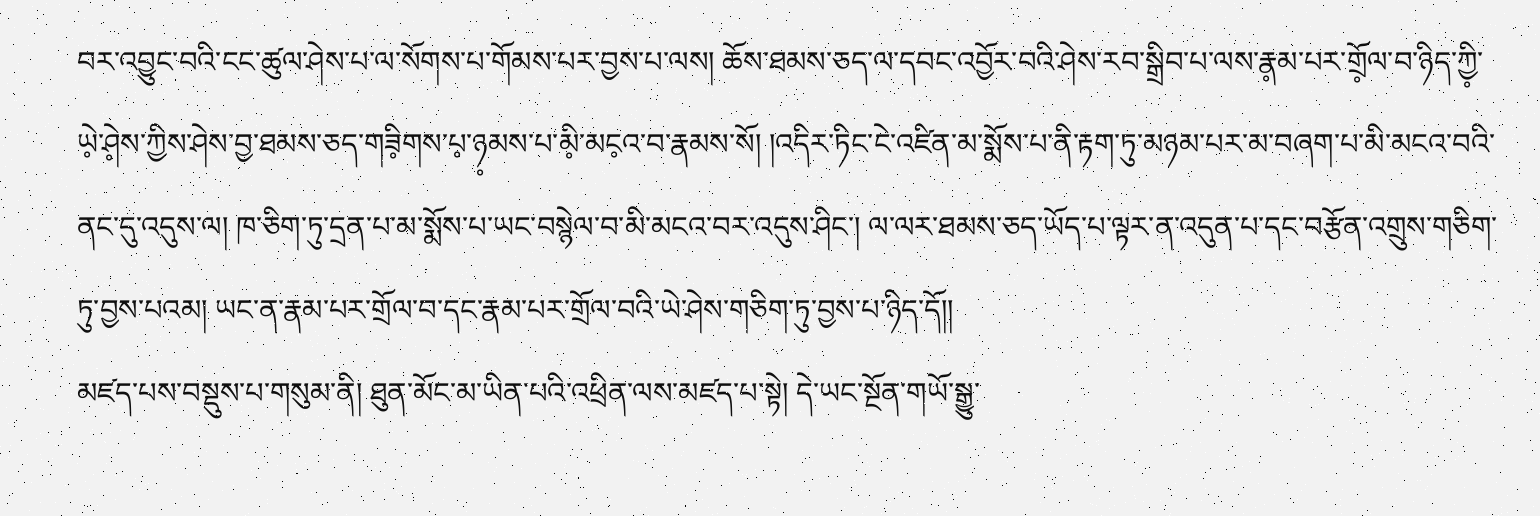བར་འབྱུང་བའི་ངང་ཚུལ་ཤེས་པ་ལ་སོགས་པ་གོམས་པར་བྱས་པ་ལས། ཆོས་ཐམས་ཅད་ལ་དབང་འབྱོར་བའི་ཤེས་རབ་སྒྲིབ་པ་ལས་རྣ༷མ་པར་གྲོ༷ལ་བ་ཉིད་ཀྱི༷་ཡེ༷་ཤེ༷ས་ཀྱིས་ཤེས་བྱ་ཐམས་ཅད་གཟི༷གས་པ༷་ཉ༷མས་པ་མི༷་མང༷འ་བ་རྣམས་སོ། །འདིར་ཏིང་ངེ་འཛིན་མ་སྨོས་པ་ནི་རྟག་ཏུ་མཉམ་པར་མ་བཞག་པ་མི་མངའ་བའི་ནང་དུ་འདུས་ལ། ཁ་ཅིག་ཏུ་དྲན་པ་མ་སྨོས་པ་ཡང་བསྙེལ་བ་མི་མངའ་བར་འདུས་ཤིང་། ལ་ལར་ཐམས་ཅད་ཡོད་པ་ལྟར་ན་འདུན་པ་དང་བརྩོན་འགྲུས་གཅིག་ཏུ་བྱས་པའམ། ཡང་ན་རྣམ་པར་གྲོལ་བ་དང་རྣམ་པར་གྲོལ་བའི་ཡེ་ཤེས་གཅིག་ཏུ་བྱས་པ་ཉིད་དོ།།
མཛད་པས་བསྡུས་པ་གསུམ་ནི། ཐུན་མོང་མ་ཡིན་པའི་འཕྲིན་ལས་མཛད་པ་སྟེ། དེ་ཡང་སྔོན་གཡོ་སྒྱུ་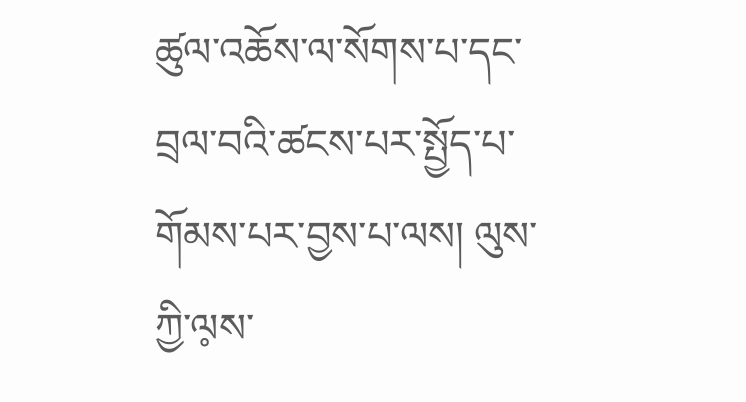ཚུལ་འཆོས་ལ་སོགས་པ་དང་བྲལ་བའི་ཚངས་པར་སྤྱོད་པ་གོམས་པར་བྱས་པ་ལས། ལུས་ཀྱི་ལ༷ས་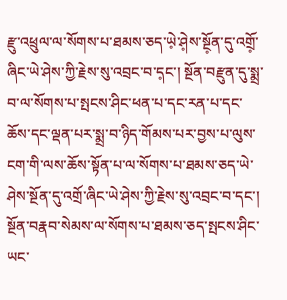རྫུ་འཕྲུལ་ལ་སོགས་པ་ཐམས་ཅད་ཡེ༷་ཤེ༷ས་སྔོ༷ན་དུ་འགྲོ༷་ཞིང་ཡེ་ཤེས་ཀྱི་རྗེས་སུ་འབྲང་བ་ད༷ང་། སྔོན་བརྫུན་དུ་སྨྲ་བ་ལ་སོགས་པ་སྤངས་ཤིང་ཕན་པ་དང་རན་པ་དང་ཆོས་དང་ལྡན་པར་སྨྲ་བ་ཉིད་གོམས་པར་བྱས་པ་ལུས་ངག་གི་ལས་ཆོས་སྟོན་པ་ལ་སོགས་པ་ཐམས་ཅད་ཡེ་ཤེས་སྔོན་དུ་འགྲོ་ཞིང་ཡེ་ཤེས་ཀྱི་རྗེས་སུ་འབྲང་བ་དང་། སྔོན་བརྣབ་སེམས་ལ་སོགས་པ་ཐམས་ཅད་སྤངས་ཤིང་ཡང་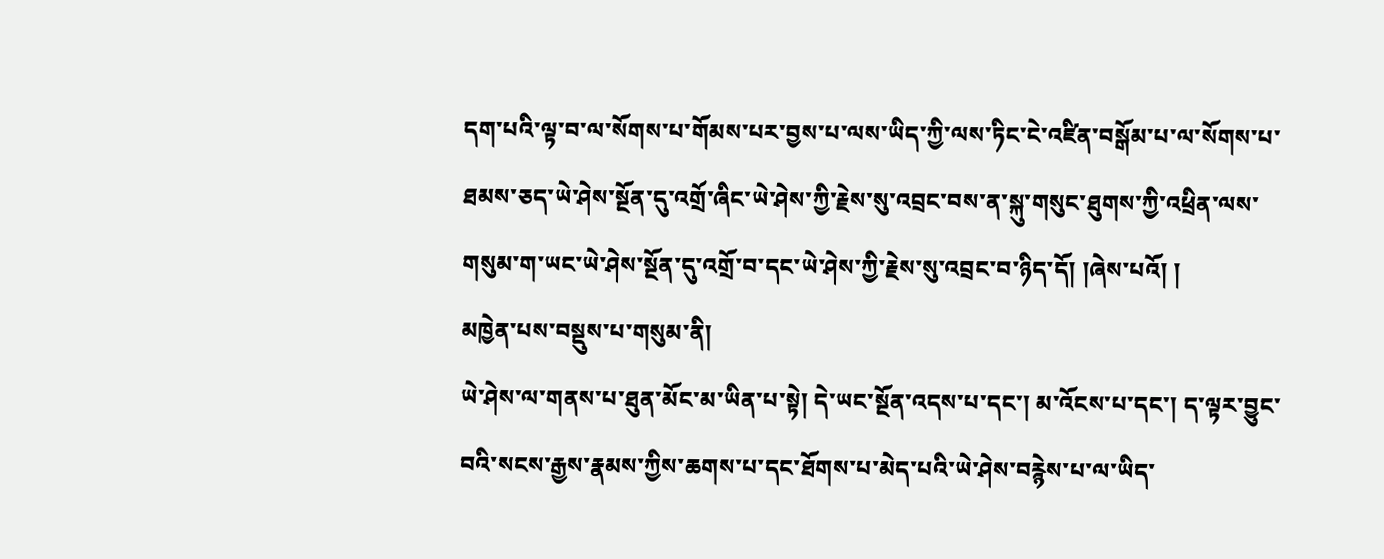དག་པའི་ལྟ་བ་ལ་སོགས་པ་གོམས་པར་བྱས་པ་ལས་ཡིད་ཀྱི་ལས་ཏིང་ངེ་འཛིན་བསྒོམ་པ་ལ་སོགས་པ་ཐམས་ཅད་ཡེ་ཤེས་སྔོན་དུ་འགྲོ་ཞིང་ཡེ་ཤེས་ཀྱི་རྗེས་སུ་འབྲང་བས་ན་སྐུ་གསུང་ཐུགས་ཀྱི་འཕྲིན་ལས་གསུམ་ག་ཡང་ཡེ་ཤེས་སྔོན་དུ་འགྲོ་བ་དང་ཡེ་ཤེས་ཀྱི་རྗེས་སུ་འབྲང་བ་ཉིད་དོ། །ཞེས་པའོ། །
མཁྱེན་པས་བསྡུས་པ་གསུམ་ནི།
ཡེ་ཤེས་ལ་གནས་པ་ཐུན་མོང་མ་ཡིན་པ་སྟེ། དེ་ཡང་སྔོན་འདས་པ་དང་། མ་འོངས་པ་དང་། ད་ལྟར་བྱུང་བའི་སངས་རྒྱས་རྣམས་ཀྱིས་ཆགས་པ་དང་ཐོགས་པ་མེད་པའི་ཡེ་ཤེས་བརྙེས་པ་ལ་ཡིད་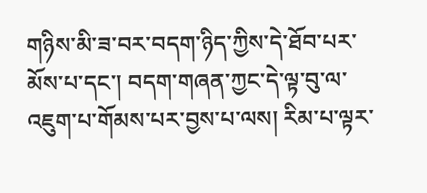གཉིས་མི་ཟ་བར་བདག་ཉིད་ཀྱིས་དེ་ཐོབ་པར་མོས་པ་དང་། བདག་གཞན་ཀྱང་དེ་ལྟ་བུ་ལ་འཇུག་པ་གོམས་པར་བྱས་པ་ལས། རིམ་པ་ལྟར་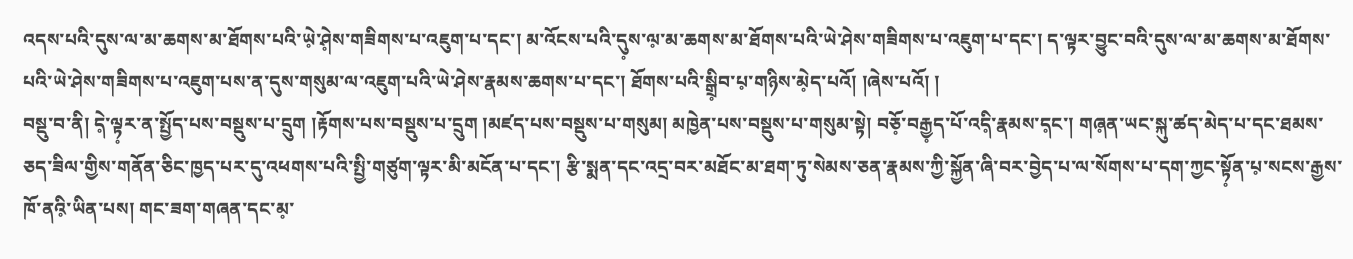འདས་པའི་དུས་ལ་མ་ཆགས་མ་ཐོགས་པའི་ཡེ༷་ཤེ༷ས་གཟིགས་པ་འཇུག་པ་དང་། མ་འོངས་པའི་དུ༷ས་ལ༷་མ་ཆགས་མ་ཐོགས་པའི་ཡེ་ཤེས་གཟིགས་པ་འཇུག་པ་དང་། ད་ལྟར་བྱུང་བའི་དུས་ལ་མ་ཆགས་མ་ཐོགས་པའི་ཡེ་ཤེས་གཟིགས་པ་འཇུག་པས་ན་དུས་གསུམ་ལ་འཇུག་པའི་ཡེ་ཤེས་རྣམས་ཆགས་པ་དང་། ཐོགས་པའི་སྒྲི༷བ་པ༷་གཉིས་མེ༷ད་པའོ། །ཞེས་པའོ། །
བསྡུ་བ་ནི། དེ༷་ལྟ༷ར་ན་སྤྱོད་པས་བསྡུས་པ་དྲུག །རྟོགས་པས་བསྡུས་པ་དྲུག །མཛད་པས་བསྡུས་པ་གསུམ། མཁྱེན་པས་བསྡུས་པ་གསུམ་སྟེ། བཅོ༷་བརྒྱ༷ད་པོ་འདི༷་རྣམས་ད༷ང་། གཞ༷ན་ཡང་སྐུ་ཚད་མེད་པ་དང་ཐམས་ཅད་ཟིལ་གྱིས་གནོན་ཅིང་ཁྱད་པར་དུ་འཕགས་པའི་སྤྱི་གཙུག་ལྟར་མི་མངོན་པ་དང་། རྩི་སྨན་དང་འདྲ་བར་མཐོང་མ་ཐག་ཏུ་སེམས་ཅན་རྣམས་ཀྱི་སྐྱོན་ཞི་བར་བྱེད་པ་ལ་སོགས་པ་དག་ཀྱང་སྟོ༷ན་པ༷་སངས་རྒྱས་ཁོ་ནའི༷་ཡིན་པས། གང་ཟག་གཞན་དང་མ༷་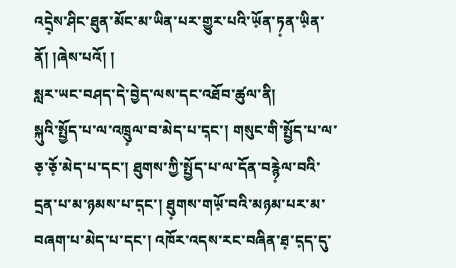འདྲེ༷ས་ཤིང་ཐུན་མོང་མ་ཡིན་པར་གྱུར་པའི་ཡོ༷ན་ཏ༷ན་ཡི༷ན་ནོ། །ཞེས་པའོ། །
སླར་ཡང་བཤད་དེ་བྱེད་ལས་དང་འཐོབ་ཚུལ་ནི།
སྐུའི་སྤྱོད་པ་ལ་འཁྲུ༷ལ་བ་མེད་པ་ད༷ང་། གསུང་གི་སྤྱོད་པ་ལ་ཅ༷་ཅོ༷་མེད་པ་དང་། ཐུགས་ཀྱི་སྤྱོད་པ་ལ་དོན་བརྙེ༷ལ་བའི་དྲན་པ་མ་ཉམས་པ་ད༷ང་། ཐུ༷གས་གཡོ༷་བའི་མཉམ་པར་མ་བཞག་པ་མེད་པ་དང་། འཁོར་འདས་རང་བཞིན་ཐ༷་ད༷ད་དུ་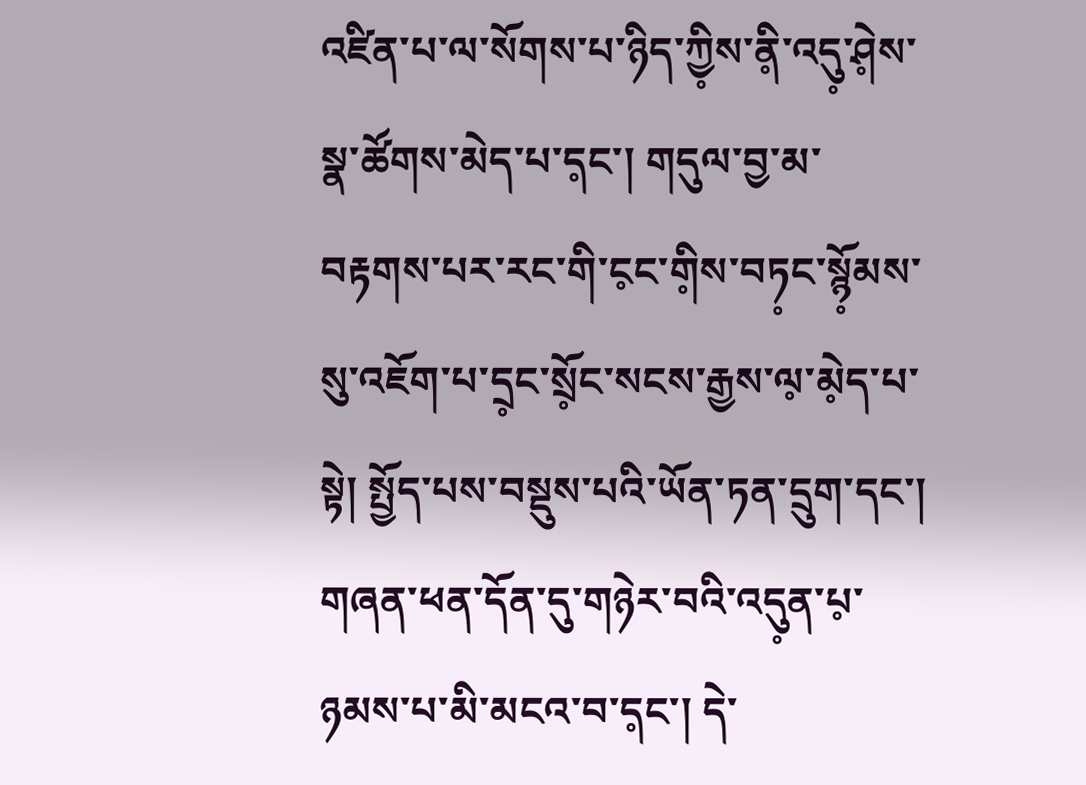འཛིན་པ་ལ་སོགས་པ་ཉིད་ཀྱི༷ས་ནི༷་འདུ༷་ཤེ༷ས་སྣ་ཚོགས་མེད་པ་ད༷ང་། གདུལ་བྱ་མ་བརྟགས་པར་རང་གི་ང༷ང་གི༷ས་བཏ༷ང་སྙོ༷མས་སུ་འཇོག་པ་དྲ༷ང་སྲོ༷ང་སངས་རྒྱས་ལ༷་མེ༷ད་པ་སྟེ། སྤྱོད་པས་བསྡུས་པའི་ཡོན་ཏན་དྲུག་དང་། གཞན་ཕན་དོན་དུ་གཉེར་བའི་འདུ༷ན་པ༷་ཉམས་པ་མི་མངའ་བ་ད༷ང་། དེ་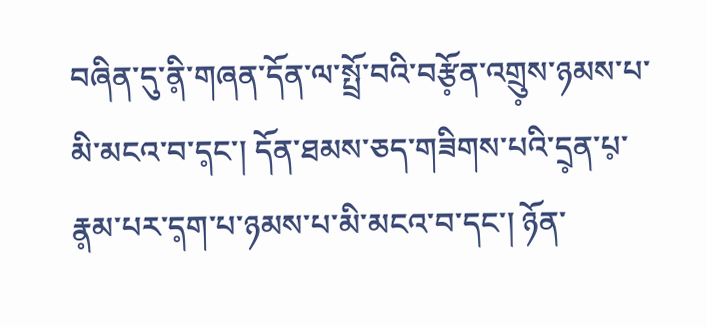བཞིན་དུ་ནི༷་གཞན་དོན་ལ་སྤྲོ་བའི་བརྩོ༷ན་འགྲུ༷ས་ཉམས་པ་མི་མངའ་བ་ད༷ང་། དོན་ཐམས་ཅད་གཟིགས་པའི་དྲ༷ན་པ༷་རྣ༷མ་པར་ད༷ག་པ་ཉམས་པ་མི་མངའ་བ་དང་། ཉོན་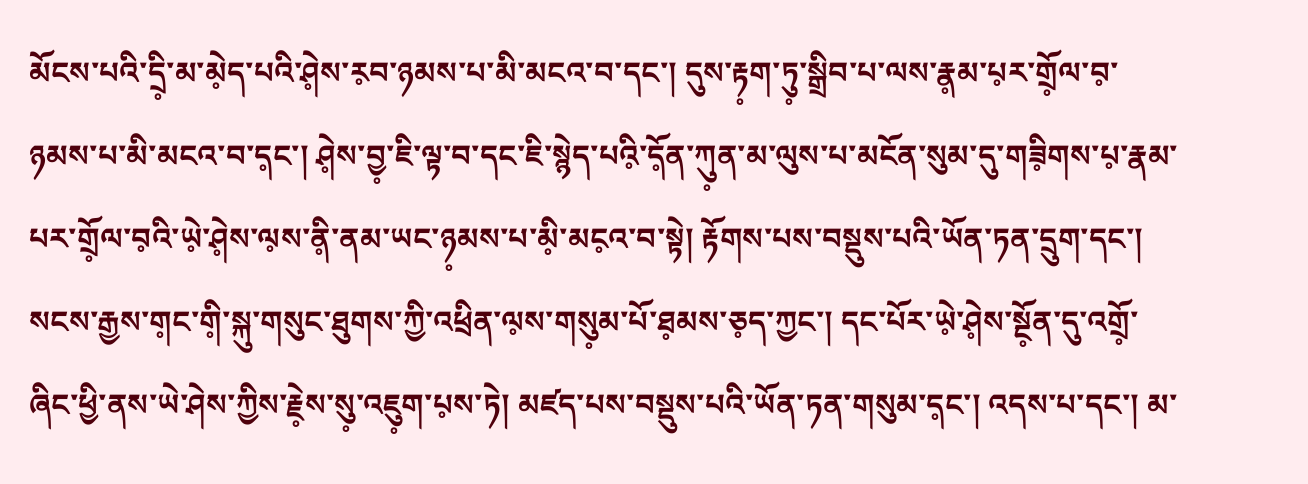མོངས་པའི་དྲི༷་མ་མེ༷ད་པའི་ཤེ༷ས་ར༷བ་ཉམས་པ་མི་མངའ་བ་དང་། དུས་རྟ༷ག་ཏུ༷་སྒྲིབ་པ་ལས་རྣ༷མ་པ༷ར་གྲོ༷ལ་བ༷་ཉམས་པ་མི་མངའ་བ་ད༷ང་། ཤེ༷ས་བྱ༷་ཇི་ལྟ་བ་དང་ཇི་སྙེད་པའི༷་དོ༷ན་ཀུ༷ན་མ་ལུས་པ་མངོན་སུམ་དུ་གཟི༷གས་པ༷་རྣམ་པར་གྲོ༷ལ་བ༷འི་ཡེ༷་ཤེ༷ས་ལ༷ས་ནི༷་ནམ་ཡང་ཉ༷མས་པ་མི༷་མང༷འ་བ་སྟེ། རྟོགས་པས་བསྡུས་པའི་ཡོན་ཏན་དྲུག་དང་། སངས་རྒྱས་ག༷ང་གི༷་སྐུ་གསུང་ཐུགས་ཀྱི་འཕྲིན་ལ༷ས་གསུ༷མ་པོ་ཐ༷མས་ཅ༷ད་ཀྱང་། དང་པོར་ཡེ༷་ཤེ༷ས་སྔོ༷ན་དུ་འགྲོ༷་ཞིང་ཕྱི་ནས་ཡེ་ཤེས་ཀྱིས་རྗེ༷ས་སུ༷་འཇུ༷ག་པ༷ས་ཏེ། མཛད་པས་བསྡུས་པའི་ཡོན་ཏན་གསུམ་ད༷ང་། འདས་པ་དང་། མ་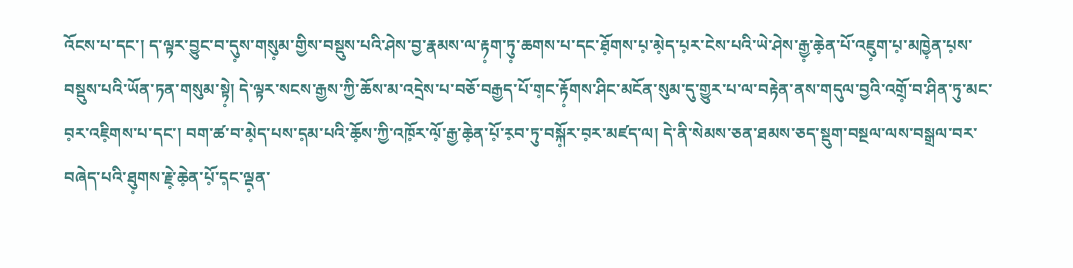འོངས་པ་དང་། ད་ལྟར་བྱུང་བ་དུ༷ས་གསུ༷མ་གྱིས་བསྡུས་པའི་ཤེས་བྱ་རྣམས་ལ་རྟ༷ག་ཏུ༷་ཆགས་པ་དང་ཐོ༷གས་པ༷་མེ༷ད་པ༷ར་ངེས་པའི་ཡེ་ཤེས་རྒྱ༷་ཆེ༷ན་པོ་འཇུ༷ག་པ༷་མཁྱེ༷ན་པ༷ས་བསྡུས་པའི་ཡོན་ཏན་གསུམ་སྟེ༷། དེ་ལྟར་སངས་རྒྱས་ཀྱི་ཆོས་མ་འདྲེས་པ་བཅོ་བརྒྱད་པོ་ག༷ང་རྟོ༷གས་ཤིང་མངོན་སུམ་དུ་གྱུར་པ་ལ་བརྟེན་ནས་གདུལ་བྱའི་འགྲོ༷་བ་ཤིན་ཏུ་མང་བ༷ར་འཇི༷གས་པ་དང་། བག་ཚ་བ་མེ༷ད་པས་ད༷མ་པའི་ཆོ༷ས་ཀྱི་འཁོ༷ར་ལོ༷་རྒྱ་ཆེ༷ན་པོ༷་ར༷བ་ཏུ་བསྐོ༷ར་བ༷ར་མཛད་ལ། དེ་ནི་སེམས་ཅན་ཐམས་ཅད་སྡུག་བསྔལ་ལས་བསྒྲལ་བར་བཞེད་པའི་ཐུ༷གས་རྗེ༷་ཆེ༷ན་པོ༷་ད༷ང་ལྡ༷ན་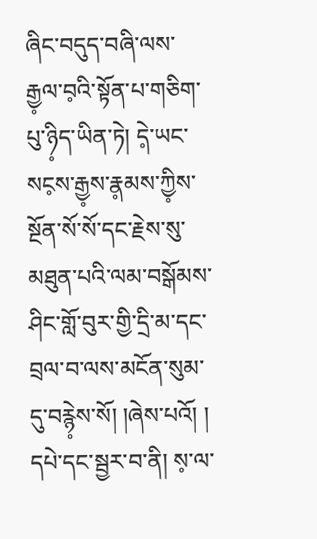ཞིང་བདུད་བཞི་ལས་རྒྱ༷ལ་བ༷འི་སྟོན་པ་གཅིག་པུ་ཉི༷ད་ཡིན་ཏེ། དེ༷་ཡང་སང༷ས་རྒྱ༷ས་རྣ༷མས་ཀྱི༷ས་སྔོན་སོ་སོ་དང་རྗེས་སུ་མཐུན་པའི་ལམ་བསྒོམས་ཤིང་གློ་བུར་གྱི་དྲི་མ་དང་བྲལ་བ་ལས་མངོན་སུམ་དུ་བརྙེ༷ས་སོ། །ཞེས་པའོ། །
དཔེ་དང་སྦྱར་བ་ནི། ས༷་ལ་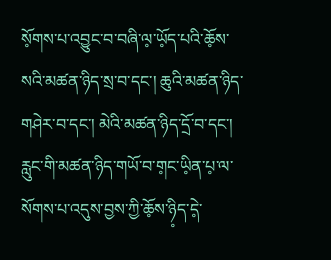སོ༷གས་པ་འབྱུང་བ་བཞི་ལ༷་ཡོ༷ད་པའི་ཆོ༷ས་སའི་མཚན་ཉིད་སྲ་བ་དང་། ཆུའི་མཚན་ཉིད་གཤེར་བ་དང་། མེའི་མཚན་ཉིད་དྲོ་བ་དང་། རླུང་གི་མཚན་ཉིད་གཡོ་བ་ག༷ང་ཡི༷ན་པ༷་ལ་སོགས་པ་འདུས་བྱས་ཀྱི་ཆོ༷ས་ཉི༷ད་དེ༷་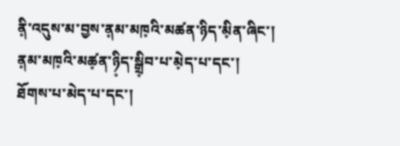ནི༷་འདུས་མ་བྱས་ན༷མ་མཁ༷འི་མཚན་ཉིད་མི༷ན་ཞིང་། ན༷མ་མཁ༷འི་མཚ༷ན་ཉི༷ད་སྒྲི༷བ་པ་མེ༷ད་པ་དང་། ཐོགས་པ་མེད་པ་དང་།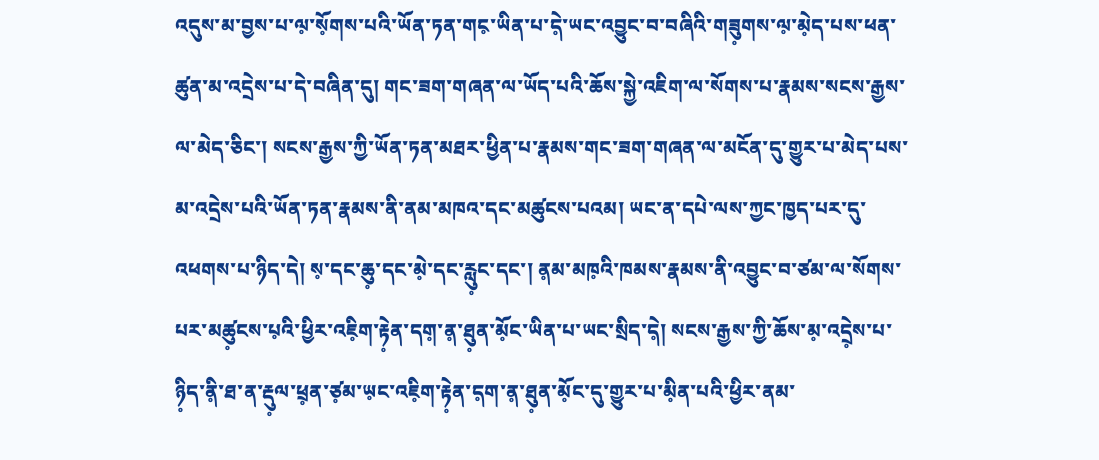འདུས་མ་བྱས་པ་ལ༷་སོ༷གས་པའི་ཡོན་ཏན་གང༷་ཡིན་པ་དེ༷་ཡང་འབྱུང་བ་བཞིའི་གཟུ༷གས་ལ༷་མེ༷ད་པས་ཕན་ཚུན་མ་འདྲེས་པ་དེ་བཞིན་དུ། གང་ཟག་གཞན་ལ་ཡོད་པའི་ཆོས་སྐྱེ་འཇིག་ལ་སོགས་པ་རྣམས་སངས་རྒྱས་ལ་མེད་ཅིང་། སངས་རྒྱས་ཀྱི་ཡོན་ཏན་མཐར་ཕྱིན་པ་རྣམས་གང་ཟག་གཞན་ལ་མངོན་དུ་གྱུར་པ་མེད་པས་མ་འདྲེས་པའི་ཡོན་ཏན་རྣམས་ནི་ནམ་མཁའ་དང་མཚུངས་པའམ། ཡང་ན་དཔེ་ལས་ཀྱང་ཁྱད་པར་དུ་འཕགས་པ་ཉིད་དེ། ས༷་དང་ཆུ༷་དང་མེ༷་དང་རླུ༷ང་དང་། ན༷མ་མཁ༷འི་ཁམས་རྣམས་ནི་འབྱུང་བ་ཙམ་ལ་སོགས་པར་མཚུ༷ངས་པ༷འི་ཕྱིར་འཇི༷ག་རྟེ༷ན་དག༷་ན༷་ཐུ༷ན་མོ༷ང་ཡིན་པ་ཡང་སྲིད་དེ༷། སངས་རྒྱས་ཀྱི་ཆོས་མ༷་འདྲེ༷ས་པ་ཉི༷ད་ནི༷་ཐ་ན་རྡུ༷ལ་ཕྲ༷ན་ཙ༷མ་ཡ༷ང་འཇི༷ག་རྟེ༷ན་ད༷ག་ན༷་ཐུ༷ན་མོ༷ང་དུ་གྱུར་པ་མི༷ན་པའི་ཕྱིར་ནམ་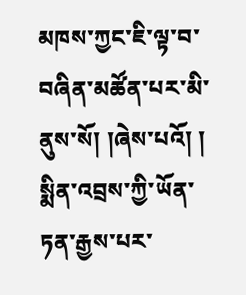མཁས་ཀྱང་ཇི་ལྟ་བ་བཞིན་མཚོན་པར་མི་ནུས་སོ། །ཞེས་པའོ། །
སྨིན་འབྲས་ཀྱི་ཡོན་ཏན་རྒྱས་པར་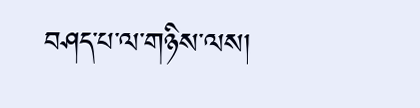བཤད་པ་ལ་གཉིས་ལས།